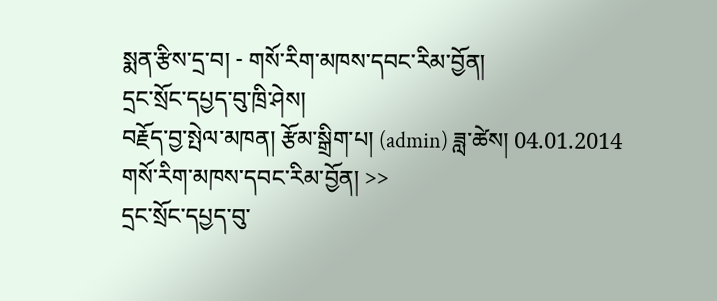སྨན་རྩིས་དྲ་བ། - གསོ་རིག་མཁས་དབང་རིམ་བྱོན།
དྲང་སྲོང་དཔྱད་བུ་ཁྲི་ཤེས།
བརྗོད་བྱ་སྤེལ་མཁན། རྩོམ་སྒྲིག་པ། (admin) ཟླ་ཚེས། 04.01.2014
གསོ་རིག་མཁས་དབང་རིམ་བྱོན། >>
དྲང་སྲོང་དཔྱད་བུ་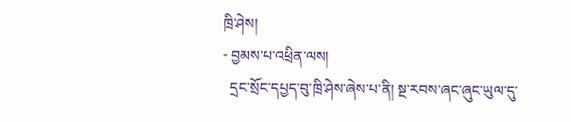ཁྲི་ཤེས།
- བྱམས་པ་འཕྲིན་ལས།
  དྲང་སྲོང་དཔྱད་བུ་ཁྲི་ཤེས་ཞེས་པ་ནི། སྔ་རབས་ཞང་ཞུང་ཡུལ་དུ་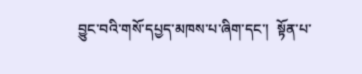བྱུང་བའི་གསོ་དཔྱད་མཁས་པ་ཞིག་དང་།  སྟོན་པ་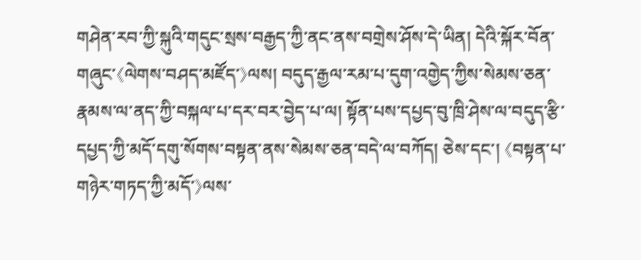གཤེན་རབ་ཀྱི་སྐུའི་གདུང་སྲས་བརྒྱད་ཀྱི་ནང་ནས་བགྲེས་ཤོས་དེ་ཡིན། དེའི་སྐོར་བོན་གཞུང་《ལེགས་བཤད་མཛོད་》ལས། བདུད་རྒྱལ་རམ་པ་དུག་འགྱེད་ཀྱིས་སེམས་ཅན་རྣམས་ལ་ནད་ཀྱི་བསྐལ་པ་དར་བར་བྱེད་པ་ལ། སྟོན་པས་དཔྱད་བུ་ཁྲི་ཤེས་ལ་བདུད་རྩི་དཔྱད་ཀྱི་མདོ་དགུ་སོགས་བསྟན་ནས་སེམས་ཅན་བདེ་ལ་བཀོད། ཅེས་དང་། 《བསྟན་པ་གཉེར་གཏད་ཀྱི་མདོ་》ལས་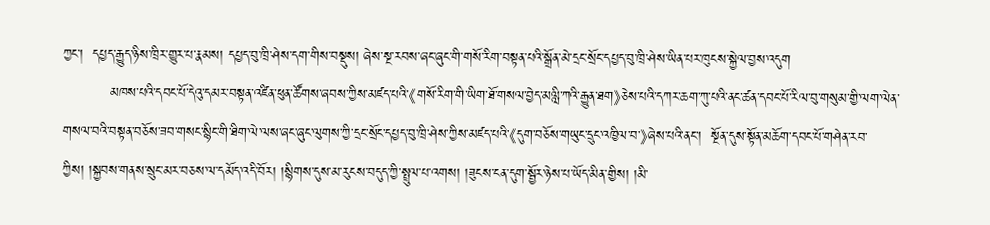ཀྱང་།  དཔྱད་རྒྱུད་ཉིས་ཁྲིར་གྱུར་པ་རྣམས། དཔྱད་བུ་ཁྲི་ཤེས་དག་གིས་བསྡུས། ཞེས་སྔ་རབས་ཞང་ཞུང་གི་གསོ་རིག་བསྟན་པའི་སྒྲོན་མེ་དྲང་སྲོང་དཔྱད་བུ་ཁྲི་ཤེས་ཡིན་པར་ཁུངས་སྐྱེལ་བྱས་འདུག
          མཁས་པའི་དབང་པོ་དེའུ་དམར་བསྟན་འཛིན་ཕུན་ཚོགས་ཞབས་ཀྱིས་མཛད་པའི་《གསོ་རིག་གི་ཡིག་ཐོ་གསལ་བྱེད་མལླི་ཀའི་རྒྱུན་ཐག》ཅེས་པའི་དཀར་ཆག་ཀུ་པའི་ནང་ཚན་དབང་པོ་རིལ་བུ་གསུམ་གྱི་ལག་ལེན་གསལ་བའི་བསྟན་བཅོས་ཟབ་གསང་སྙིང་གི་ཐིག་ལེ་ལས་ཞང་ཞུང་ལུགས་ཀྱི་དྲང་སྲོང་དཔྱད་བུ་ཁྲི་ཤེས་ཀྱིས་མཛད་པའི་《དུག་བཅོས་གཡུང་དྲུང་འཁྱིལ་བ་》ཞེས་པའི་ནང་།  སྔོན་དུས་སྟོན་མཆོག་དབང་པོ་གཤེན་རབ་ཀྱིས། །སྐྱབས་གནས་སྲུང་མར་བཅས་ལ་དམོད་འདི་བོར། །སྙིགས་དུས་མ་རུངས་བདུད་ཀྱི་སྤྲུལ་པ་འགས། །ཟུངས་ངན་དུག་སྦྱོར་ཉེས་པ་ཡོད་མིན་གྱིས། །མི་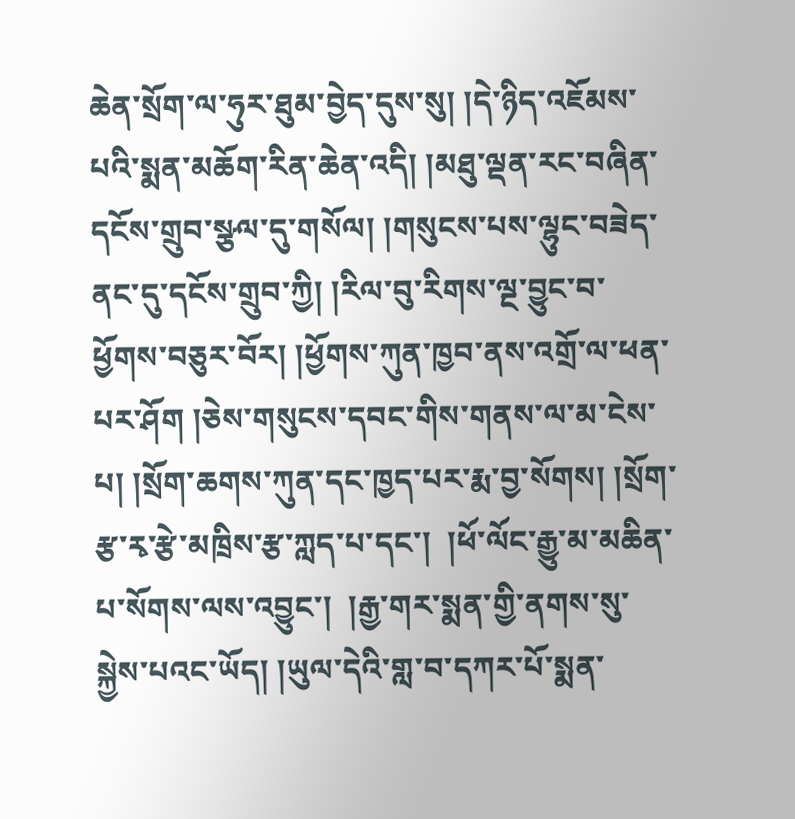ཆེན་སྲོག་ལ་ཧུར་ཐུམ་བྱེད་དུས་སུ། །དེ་ཉིད་འཇོམས་པའི་སྨན་མཆོག་རིན་ཆེན་འདི། །མཐུ་ལྡན་རང་བཞིན་དངོས་གྲུབ་སྩལ་དུ་གསོལ། །གསུངས་པས་ལྷུང་བཟེད་ནང་དུ་དངོས་གྲུབ་ཀྱི། །རིལ་བུ་རིགས་ལྔ་བྱུང་བ་ཕྱོགས་བཅུར་བོར། །ཕྱོགས་ཀུན་ཁྱབ་ནས་འགྲོ་ལ་ཕན་པར་ཤོག །ཅེས་གསུངས་དབང་གིས་གནས་ལ་མ་ངེས་པ། །སྲོག་ཆགས་ཀུན་དང་ཁྱད་པར་རྨ་བྱ་སོགས། །སྲོག་རྩ་རྭ་རྩེ་མཁྲིས་རྩ་ཀླད་པ་དང་།  །ཕོ་ལོང་རྒྱུ་མ་མཆིན་པ་སོགས་ལས་འབྱུང་།  །རྒྱ་གར་སྨན་གྱི་ནགས་སུ་སྐྱེས་པའང་ཡོད། །ཡུལ་དེའི་གླ་བ་དཀར་པོ་སྨན་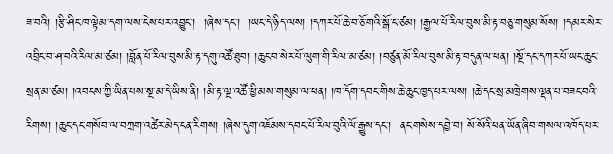ཟ་བའི། །རྩི་ཤིང་ཁ་ལྟེམ་དག་ལས་ངེས་པར་འབྱུང་།  །ཞེས་དང་།  །ཡང་དེ་ཉིད་ལས། །དཀར་པོ་ཆེ་བ་ཅོ་གའི་སྒོ་ང་ཙམ། །རྒྱལ་པོ་རིལ་བུས་མི་རྟ་བཅུ་གསུམ་སོས། །དམར་སེར་འབྲིང་བ་ཤ་བའི་རིལ་མ་ཙམ། །བློན་པོ་རིལ་བུས་མི་རྟ་དགུ་འཚོ་ཐུབ། །ཆུང་བ་སེར་པོ་ལུག་གི་རིལ་མ་ཙམ། །བཙུན་མོ་རིལ་བུས་མི་རྟ་བདུན་ལ་ཕན། །སྔོ་དང་དཀར་པོ་ཡང་ཆུང་སྲན་མ་ཙམ། །འབངས་ཀྱི་ཡིན་པས་སྔ་མ་དེ་ཡིས་ནི། །མི་རྟ་ལྔ་འཚོ་ཕྱི་མས་གསུམ་ལ་ཕན། །ཁ་དོག་དབང་གིས་ཆེ་ཆུང་ཁྱད་པར་ལས། །ཆེ་དང་སྲ་མཁྲེགས་ལྡན་པ་བཟང་བའི་རིགས། །ཆུང་དང་གསོབ་ལ་བཀྲག་འཚེར་མེད་ངན་རིགས། །ཞེས་དུག་འཇོམས་དབང་པོ་རིལ་བུའི་ལོ་རྒྱུས་དང་།  ནང་གསེས་དབྱེ་བ། སོ་སོའི་ཕན་ཡོན་ཞིབ་གསལ་འཁོད་པར་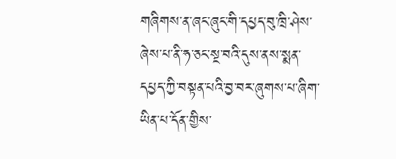གཞིགས་ན་ཞང་ཞུང་གི་དཔྱད་བུ་ཁྲི་ཤེས་ཞེས་པ་ནི་ཧ་ཅང་སྔ་བའི་དུས་ནས་སྨན་དཔྱད་ཀྱི་བསྟན་པའི་བྱ་བར་ཞུགས་པ་ཞིག་ཡིན་པ་དོན་གྱིས་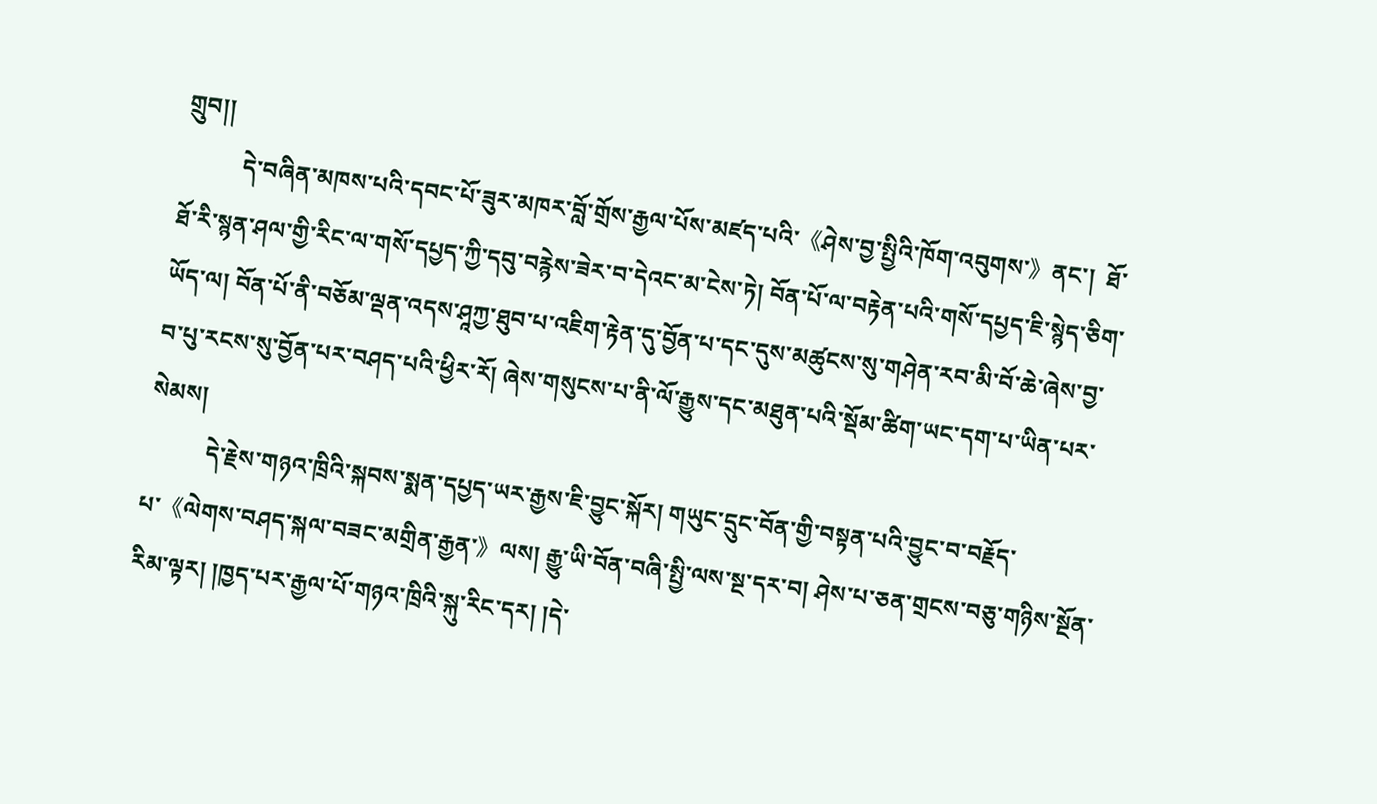གྲུབ།།
          དེ་བཞིན་མཁས་པའི་དབང་པོ་ཟུར་མཁར་བློ་གྲོས་རྒྱལ་པོས་མཛད་པའི་《ཤེས་བྱ་སྤྱིའི་ཁོག་འབུགས་》ནང་།  ཐོ་ཐོ་རི་སྙན་ཤལ་གྱི་རིང་ལ་གསོ་དཔྱད་ཀྱི་དབུ་བརྙེས་ཟེར་བ་དེའང་མ་ངེས་ཏེ། བོན་པོ་ལ་བརྟེན་པའི་གསོ་དཔྱད་ཇི་སྙེད་ཅིག་ཡོད་ལ། བོན་པོ་ནི་བཅོམ་ལྡན་འདས་ཤཱཀྱ་ཐུབ་པ་འཇིག་རྟེན་དུ་བྱོན་པ་དང་དུས་མཚུངས་སུ་གཤེན་རབ་མི་བོ་ཆེ་ཞེས་བྱ་བ་པུ་རངས་སུ་བྱོན་པར་བཤད་པའི་ཕྱིར་རོ། ཞེས་གསུངས་པ་ནི་ལོ་རྒྱུས་དང་མཐུན་པའི་སྡོམ་ཚིག་ཡང་དག་པ་ཡིན་པར་སེམས།
          དེ་རྗེས་གཉའ་ཁྲིའི་སྐབས་སྨན་དཔྱད་ཡར་རྒྱས་ཇི་བྱུང་སྐོར། གཡུང་དྲུང་བོན་གྱི་བསྟན་པའི་བྱུང་བ་བརྗོད་པ་《ལེགས་བཤད་སྐལ་བཟང་མགྲིན་རྒྱན་》ལས། རྒྱུ་ཡི་བོན་བཞི་སྤྱི་ལས་སྔ་དར་བ། ཤེས་པ་ཅན་གྲངས་བཅུ་གཉིས་སྔོན་རིམ་ལྟར། །ཁྱད་པར་རྒྱལ་པོ་གཉའ་ཁྲིའི་སྐུ་རིང་དར། །དེ་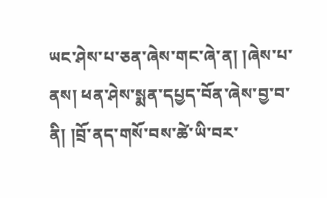ཡང་ཤེས་པ་ཅན་ཞེས་གང་ཞེ་ན། །ཞེས་པ་ནས། ཕན་ཤེས་སྨན་དཔྱད་བོན་ཞེས་བྱ་བ་ནི། །བྲོ་ནད་གསོ་བས་ཚེ་ཡི་བར་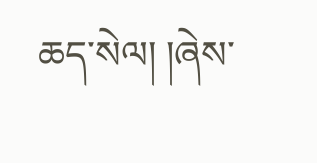ཆད་སེལ། །ཞེས་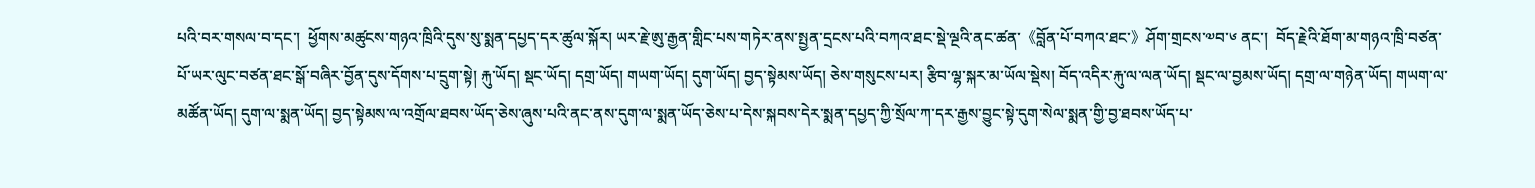པའི་བར་གསལ་བ་དང་།  ཕྱོགས་མཚུངས་གཉའ་ཁྲིའི་དུས་སུ་སྨན་དཔྱད་དར་ཚུལ་སྐོར། ཡར་རྗེ་ཨུ་རྒྱན་གླིང་པས་གཏེར་ནས་སྤྱན་དྲངས་པའི་བཀའ་ཐང་སྡེ་ལྔའི་ནང་ཚན་《བློན་པོ་བཀའ་ཐང་》ཤོག་གྲངས་༧བ་༦ ནང་།  བོད་རྗེའི་ཐོག་མ་གཉའ་ཁྲི་བཙན་པོ་ཡར་ལུང་བཙན་ཐང་སྒོ་བཞིར་བྱོན་དུས་དོགས་པ་དྲུག་སྟེ། རྐུ་ཡོད། སྡང་ཡོད། དགྲ་ཡོད། གཡག་ཡོད། དུག་ཡོད། བྱད་སྟེམས་ཡོད། ཅེས་གསུངས་པར། རྩིབ་ལྷ་སྐར་མ་ཡོལ་སྡེས། བོད་འདིར་རྐུ་ལ་ལན་ཡོད། སྡང་ལ་བྱམས་ཡོད། དགྲ་ལ་གཉེན་ཡོད། གཡག་ལ་མཚོན་ཡོད། དུག་ལ་སྨན་ཡོད། བྱད་སྟེམས་ལ་འགྲོལ་ཐབས་ཡོད་ཅེས་ཞུས་པའི་ནང་ནས་དུག་ལ་སྨན་ཡོད་ཅེས་པ་དེས་སྐབས་དེར་སྨན་དཔྱད་ཀྱི་སྲོལ་ཀ་དར་རྒྱས་བྱུང་སྟེ་དུག་སེལ་སྨན་གྱི་བྱ་ཐབས་ཡོད་པ་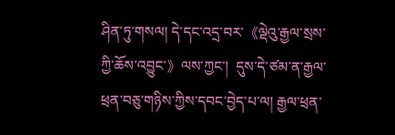ཤིན་ཏུ་གསལ། དེ་དང་འདྲ་བར་《ལྡེའུ་རྒྱལ་སྲས་ཀྱི་ཆོས་འབྱུང་》ལས་ཀྱང་།  དུས་དེ་ཙམ་ན་རྒྱལ་ཕྲན་བཅུ་གཉིས་ཀྱིས་དབང་བྱེད་པ་ལ། རྒྱལ་ཕྲན་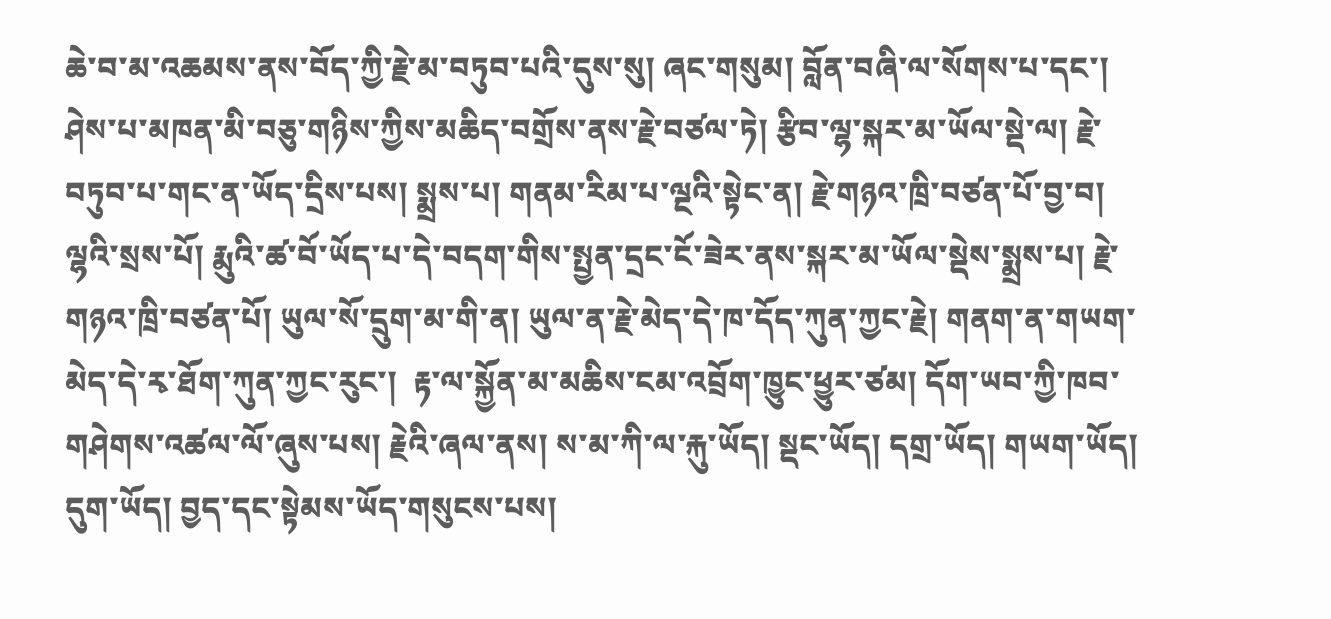ཆེ་བ་མ་འཆམས་ནས་བོད་ཀྱི་རྗེ་མ་བཏུབ་པའི་དུས་སུ། ཞང་གསུམ། བློན་བཞི་ལ་སོགས་པ་དང་།  ཤེས་པ་མཁན་མི་བཅུ་གཉིས་ཀྱིས་མཆིད་བགྲོས་ནས་རྗེ་བཙལ་ཏེ། རྩིབ་ལྷ་སྐར་མ་ཡོལ་སྡེ་ལ། རྗེ་བཏུབ་པ་གང་ན་ཡོད་དྲིས་པས། སྨྲས་པ། གནམ་རིམ་པ་ལྔའི་སྟེང་ན། རྗེ་གཉའ་ཁྲི་བཙན་པོ་བྱ་བ། ལྷའི་སྲས་པོ། རྨུའི་ཚ་བོ་ཡོད་པ་དེ་བདག་གིས་སྤྱན་དྲང་ངོ་ཟེར་ནས་སྐར་མ་ཡོལ་སྡེས་སྨྲས་པ། རྗེ་གཉའ་ཁྲི་བཙན་པོ། ཡུལ་སོ་དྲུག་མ་གི་ན། ཡུལ་ན་རྗེ་མེད་དེ་ཁ་དོད་ཀུན་ཀྱང་རྗེ། གནག་ན་གཡག་མེད་དེ་རྭ་ཐོག་ཀུན་ཀྱང་རུང་།  རྟ་ལ་སྐྱོན་མ་མཆིས་ངམ་འབྲོག་ཁྱུང་ཕྱུར་ཙམ། དོག་ཡབ་ཀྱི་ཁབ་གཤེགས་འཚལ་ལོ་ཞུས་པས། རྗེའི་ཞལ་ནས། ས་མ་ཀི་ལ་རྐུ་ཡོད། སྡང་ཡོད། དགྲ་ཡོད། གཡག་ཡོད། དུག་ཡོད། བྱད་དང་སྟེམས་ཡོད་གསུངས་པས།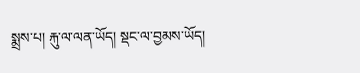སྨྲས་པ། རྐུ་ལ་ལན་ཡོད། སྡང་ལ་བྱམས་ཡོད།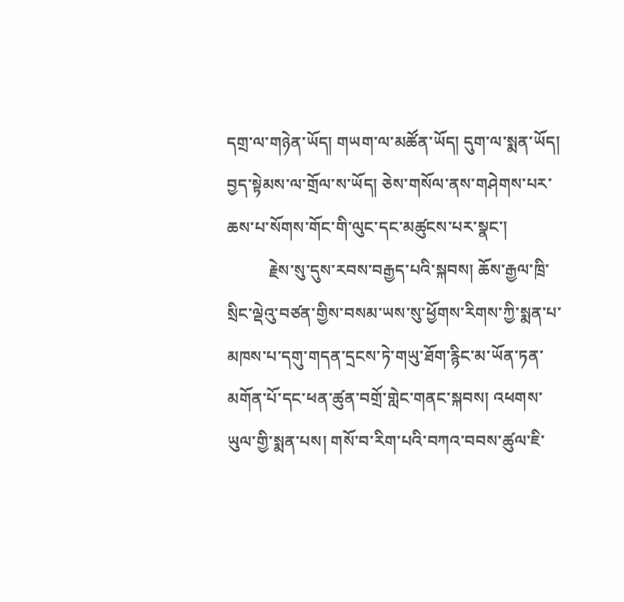དགྲ་ལ་གཉེན་ཡོད། གཡག་ལ་མཚོན་ཡོད། དུག་ལ་སྨན་ཡོད། བྱད་སྟེམས་ལ་གྲོལ་ས་ཡོད། ཅེས་གསོལ་ནས་གཤེགས་པར་ཆས་པ་སོགས་གོང་གི་ལུང་དང་མཚུངས་པར་སྣང་།
          རྗེས་སུ་དུས་རབས་བརྒྱད་པའི་སྐབས། ཆོས་རྒྱལ་ཁྲི་སྲིང་ལྡེའུ་བཙན་གྱིས་བསམ་ཡས་སུ་ཕྱོགས་རིགས་ཀྱི་སྨན་པ་མཁས་པ་དགུ་གདན་དྲངས་ཏེ་གཡུ་ཐོག་རྙིང་མ་ཡོན་ཏན་མགོན་པོ་དང་ཕན་ཚུན་བགྲོ་གླེང་གནང་སྐབས། འཕགས་ཡུལ་གྱི་སྨན་པས། གསོ་བ་རིག་པའི་བཀའ་བབས་ཚུལ་ཇི་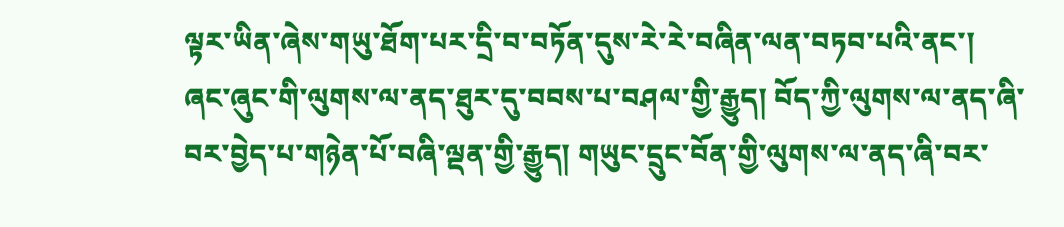ལྟར་ཡིན་ཞེས་གཡུ་ཐོག་པར་དྲི་བ་བཏོན་དུས་རེ་རེ་བཞིན་ལན་བཏབ་པའི་ནང་།  ཞང་ཞུང་གི་ལུགས་ལ་ནད་ཐུར་དུ་བབས་པ་བཤལ་གྱི་རྒྱུད། བོད་ཀྱི་ལུགས་ལ་ནད་ཞི་བར་བྱེད་པ་གཉེན་པོ་བཞི་ལྡན་གྱི་རྒྱུད། གཡུང་དྲུང་བོན་གྱི་ལུགས་ལ་ནད་ཞི་བར་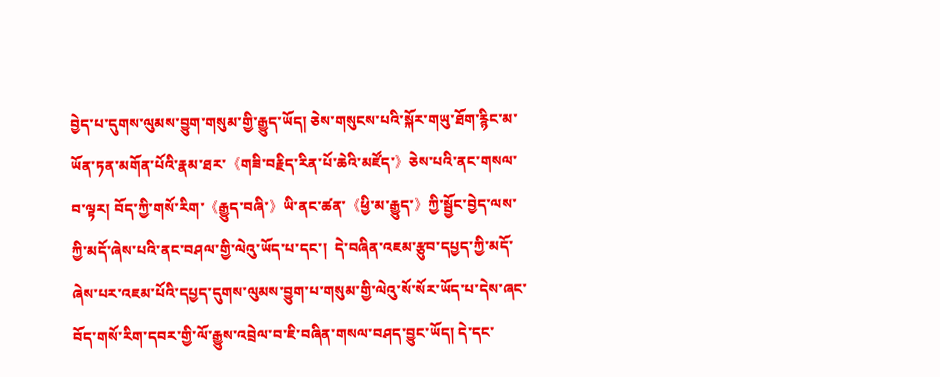བྱེད་པ་དུགས་ལུམས་བྱུག་གསུམ་གྱི་རྒྱུད་ཡོད། ཅེས་གསུངས་པའི་སྐོར་གཡུ་ཐོག་རྙིང་མ་ཡོན་ཏན་མགོན་པོའི་རྣམ་ཐར་《གཟི་བརྗིད་རིན་པོ་ཆེའི་མཛོད་》ཅེས་པའི་ནང་གསལ་བ་ལྟར། བོད་ཀྱི་གསོ་རིག་《རྒྱུད་བཞི་》ཡི་ནང་ཚན་《ཕྱི་མ་རྒྱུད་》ཀྱི་སྦྱོང་བྱེད་ལས་ཀྱི་མདོ་ཞེས་པའི་ནང་བཤལ་གྱི་ལེའུ་ཡོད་པ་དང་།  དེ་བཞིན་འཇམ་རྩུབ་དཔྱད་ཀྱི་མདོ་ཞེས་པར་འཇམ་པོའི་དཔྱད་དུགས་ལུམས་བྱུག་པ་གསུམ་གྱི་ལེའུ་སོ་སོར་ཡོད་པ་དེས་ཞང་བོད་གསོ་རིག་དབར་གྱི་ལོ་རྒྱུས་འབྲེལ་བ་ཇི་བཞིན་གསལ་བཤད་བྱུང་ཡོད། དེ་དང་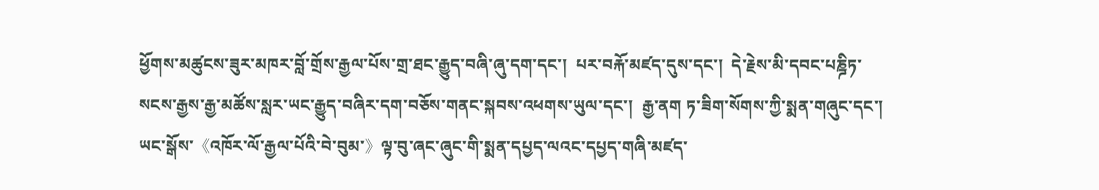ཕྱོགས་མཚུངས་ཟུར་མཁར་བློ་གྲོས་རྒྱལ་པོས་གྲ་ཐང་རྒྱུད་བཞི་ཞུ་དག་དང་།  པར་བརྐོ་མཛད་དུས་དང་།  དེ་རྗེས་མི་དབང་པཎྜིཏ་སངས་རྒྱས་རྒྱ་མཚོས་སླར་ཡང་རྒྱུད་བཞིར་དག་བཅོས་གནང་སྐབས་འཕགས་ཡུལ་དང་།  རྒྱ་ནག ཏ་ཟིག་སོགས་ཀྱི་སྨན་གཞུང་དང་།  ཡང་སྒོས་《འཁོར་ལོ་རྒྱལ་པོའི་བེ་བུམ་》ལྟ་བུ་ཞང་ཞུང་གི་སྨན་དཔྱད་ལའང་དཔྱད་གཞི་མཛད་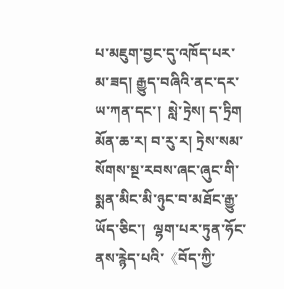པ་མཇུག་བྱང་དུ་འཁོད་པར་མ་ཟད། རྒྱུད་བཞིའི་ནང་དར་ཡ་ཀན་དང་།  སླེ་ཏྲེས། ད་ཏྲིག མོན་ཆ་ར། བ་རུ་ར། ཏྲེས་སམ་སོགས་སྔ་རབས་ཞང་ཞུང་གི་སྨན་མིང་མི་ཉུང་བ་མཐོང་རྒྱུ་ཡོད་ཅིང་།  ལྷག་པར་ཏུན་ཧོང་ནས་རྙེད་པའི་《བོད་ཀྱི་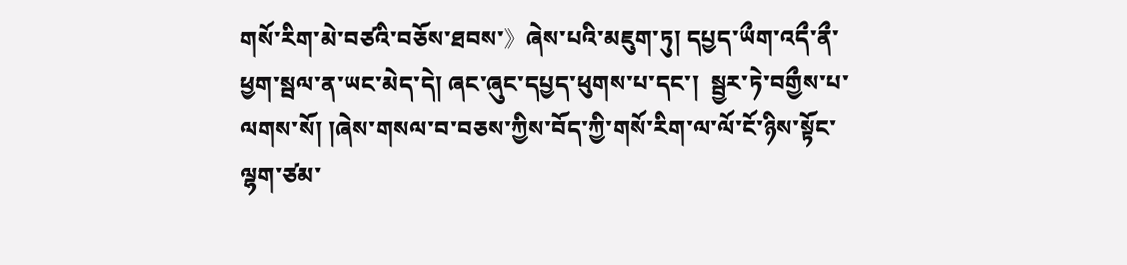གསོ་རིག་མེ་བཙའི་བཅོས་ཐབས་》ཞེས་པའི་མཇུག་ཏུ། དཔྱད་ཡྀག་འདྀ་ནྀ་ཕྱག་སྦལ་ན་ཡང་མེད་དེ། ཞང་ཞུང་དཔྱད་ཕུགས་པ་དང་།  སྦྱར་ཏེ་བགྱྀས་པ་ལགས་སོ། །ཞེས་གསལ་བ་བཅས་ཀྱིས་བོད་ཀྱི་གསོ་རིག་ལ་ལོ་ངོ་ཉིས་སྟོང་ལྷག་ཙམ་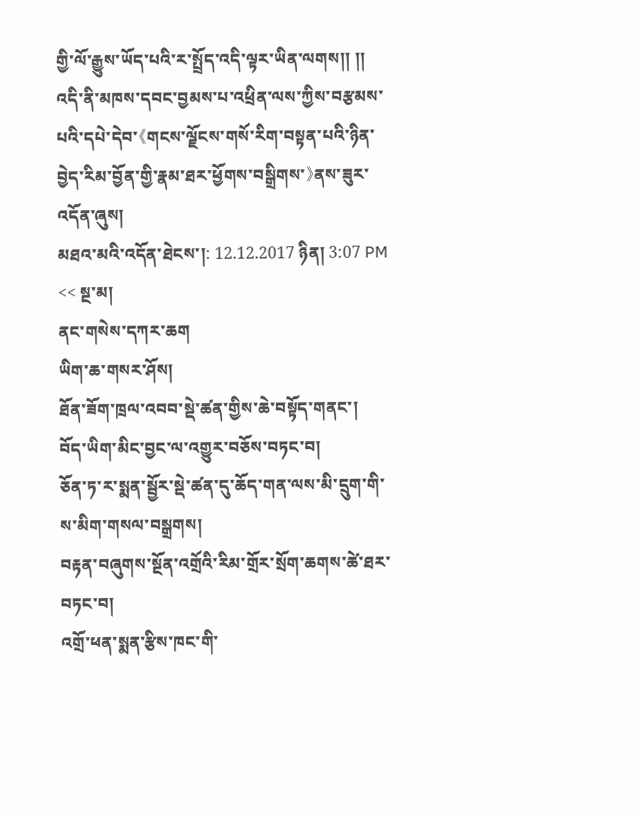གྱི་ལོ་རྒྱུས་ཡོད་པའི་ར་སྤྲོད་འདི་ལྟར་ཡིན་ལགས།། །།
འདི་ནི་མཁས་དབང་བྱམས་པ་འཕྲིན་ལས་ཀྱིས་བརྩམས་པའི་དཔེ་དེབ་《གངས་ལྗོངས་གསོ་རིག་བསྟན་པའི་ཉིན་བྱེད་རིམ་བྱོན་གྱི་རྣམ་ཐར་ཕྱོགས་བསྒྲིགས་》ནས་ཟུར་འདོན་ཞུས།
མཐའ་མའི་འདོན་ཐེངས་།: 12.12.2017 ཉིན། 3:07 PM
<< སྔ་མ།
ནང་གསེས་དཀར་ཆག
ཡིག་ཆ་གསར་ཤོས།
ཐོན་ཟོག་ཁྲལ་འབབ་སྡེ་ཚན་གྱིས་ཆེ་བསྟོད་གནང་།
བོད་ཡིག་མིང་བྱང་ལ་འགྱུར་བཅོས་བཏང་བ།
ཅོན་ཏ་ར་སྨན་སྦྱོར་སྡེ་ཚན་དུ་ཆོད་གན་ལས་མི་དྲུག་གི་ས་མིག་གསལ་བསྒྲགས།
བརྟན་བཞུགས་སྔོན་འགྲོའི་རིམ་གྲོར་སྲོག་ཆགས་ཚེ་ཐར་བཏང་བ།
འགྲོ་ཕན་སྨན་རྩིས་ཁང་གི་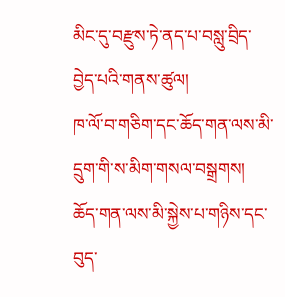མིང་དུ་བརྫུས་ཏེ་ནད་པ་བསླུ་བྲིད་བྱེད་པའི་གནས་ཚུལ།
ཁ་ལོ་བ་གཅིག་དང་ཆོད་གན་ལས་མི་དྲུག་གི་ས་མིག་གསལ་བསྒྲགས།
ཆོད་གན་ལས་མི་སྐྱེས་པ་གཉིས་དང་བུད་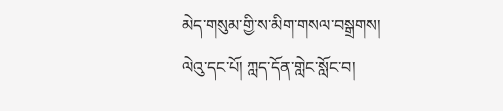མེད་གསུམ་གྱི་ས་མིག་གསལ་བསྒྲགས།
ལེའུ་དང་པོ། ཀླད་དོན་གླེང་སློང་བ།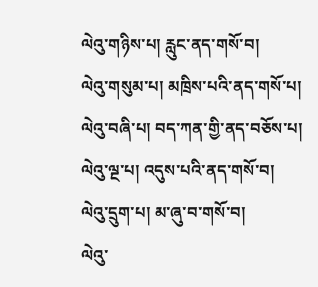ལེའུ་གཉིས་པ། རླུང་ནད་གསོ་བ།
ལེའུ་གསུམ་པ། མཁྲིས་པའི་ནད་གསོ་པ།
ལེའུ་བཞི་པ། བད་ཀན་གྱི་ནད་བཅོས་པ།
ལེའུ་ལྔ་པ། འདུས་པའི་ནད་གསོ་བ།
ལེའུ་དྲུག་པ། མ་ཞུ་བ་གསོ་བ།
ལེའུ་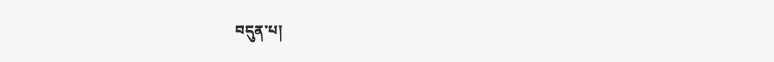བདུན་པ།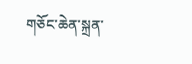གཅོང་ཆེན་སྐྲན་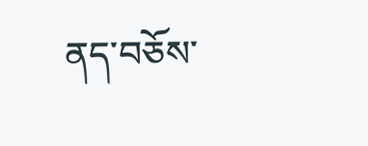ནད་བཅོས་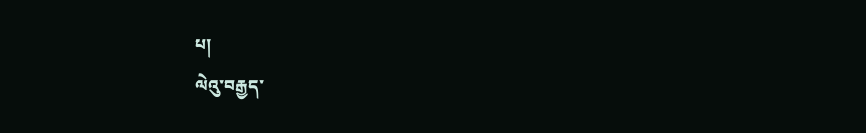པ།
ལེའུ་བརྒྱད་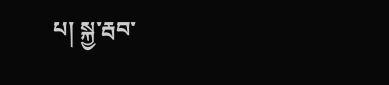པ། སྐྱ་རྦབ་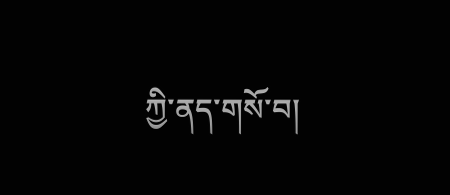ཀྱི་ནད་གསོ་བ།